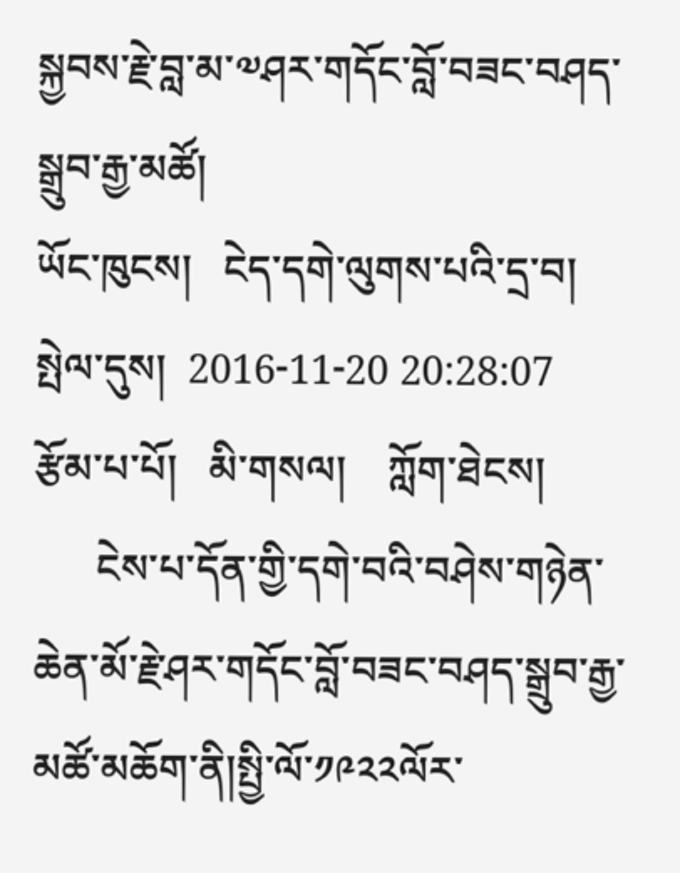སྐྱབས་རྗེ་བླ་མ་༧ཤར་གདོང་བློ་བཟང་བཤད་སྒྲུབ་རྒྱ་མཚོ།
ཡོང་ཁུངས།   ངེད་དགེ་ལུགས་པའི་དྲ་བ།     སྤེལ་དུས།  2016-11-20 20:28:07     རྩོམ་པ་པོ།   མི་གསལ།    ཀློག་ཐེངས།
      ངེས་པ་དོན་གྱི་དགེ་བའི་བཤེས་གཉེན་ཆེན་མོ་རྗེ་ཤར་གདོང་བློ་བཟང་བཤད་སྒྲུབ་རྒྱ་མཚོ་མཆོག་ནི།སྤྱི་ལོ་༡༩༢༢ལོར་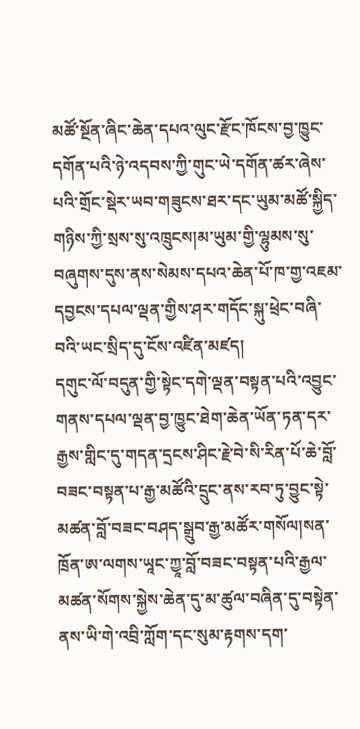མཚོ་སྔོན་ཞིང་ཆེན་དཔའ་ལུང་རྫོང་ཁོངས་བྱ་ཁྱུང་དགོན་པའི་ཉེ་འདབས་ཀྱི་གུང་ཡེ་དགོན་ཚར་ཞེས་པའི་གྲོང་སྡེར་ཡབ་གཟུངས་ཐར་དང་ཡུམ་མཚོ་སྐྱིད་གཉིས་ཀྱི་སྲས་སུ་འཁྲུངས།མ་ཡུམ་གྱི་ལྷུམས་སུ་བཞུགས་དུས་ནས་སེམས་དཔའ་ཆེན་པོ་ཁ་གྱ་འཇམ་དབྱངས་དཔལ་ལྡན་གྱིས་ཤར་གདོང་སྐུ་ཕྲེང་བཞི་བའི་ཡང་སྲིད་དུ་ངོས་འཛིན་མཛད།
དགུང་ལོ་བདུན་གྱི་སྟེང་དགེ་ལྡན་བསྟན་པའི་འབྱུང་གནས་དཔལ་ལྡན་བྱ་ཁྱུང་ཐེག་ཆེན་ཡོན་ཏན་དར་རྒྱས་གླིང་དུ་གདན་དྲངས་ཤིང་རྗེ་བེ་སི་རིན་པོ་ཆེ་བློ་བཟང་བསྟན་པ་རྒྱ་མཚོའི་དྲུང་ནས་རབ་ཏུ་བྱུང་སྟེ་མཚན་བློ་བཟང་བཤད་སྒྲུབ་རྒྱ་མཚོར་གསོལ།སན་ཁྲོན་ཨ་ལགས་ཡཱང་ཀྱཱ་བློ་བཟང་བསྟན་པའི་རྒྱལ་མཚན་སོགས་སྐྱེས་ཆེན་དུ་མ་ཚུལ་བཞིན་དུ་བསྟེན་ནས་ཡི་གེ་འབྲི་ཀློག་དང་སུམ་རྟགས་དག་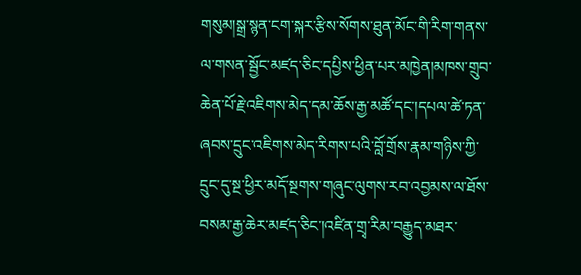གསུམ།སྒྲ་སྙན་ངག་སྐར་རྩིས་སོགས་ཐུན་མོང་གི་རིག་གནས་ལ་གསན་སྦྱོང་མཛད་ཅིང་དཔྱིས་ཕྱིན་པར་མཁྱེན།མཁས་གྲུབ་ཆེན་པོ་རྗེ་འཇིགས་མེད་དམ་ཆོས་རྒྱ་མཚོ་དང་།དཔལ་ཚེ་ཏན་ཞབས་དྲུང་འཇིགས་མེད་རིགས་པའི་བློ་གྲོས་རྣམ་གཉིས་ཀྱི་དྲུང་དུ་སྔ་ཕྱིར་མདོ་སྔགས་གཞུང་ལུགས་རབ་འབྱམས་ལ་ཐོས་བསམ་རྒྱ་ཆེར་མཛད་ཅིང་།འཛིན་གྲྭ་རིམ་བརྒྱུད་མཐར་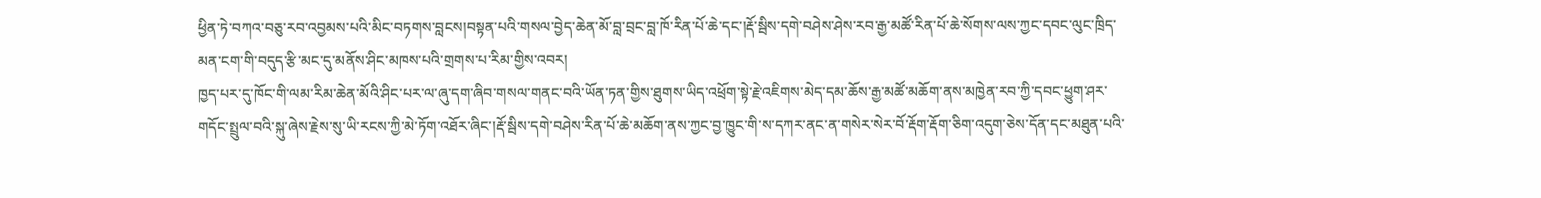ཕྱིན་ཏེ་བཀའ་བཅུ་རབ་འབྱམས་པའི་མིང་བཏགས་བླངས།བསྟན་པའི་གསལ་བྱེད་ཆེན་མོ་བླ་བྲང་བླ་ཁོ་རིན་པོ་ཆེ་དང་།རྡོ་སྦིས་དགེ་བཤེས་ཤེས་རབ་རྒྱ་མཚོ་རིན་པོ་ཆེ་སོགས་ལས་ཀྱང་དབང་ལུང་ཁྲིད་མན་ངག་གི་བདུད་རྩི་མང་དུ་མནོས་ཤིང་མཁས་པའི་གྲགས་པ་རིམ་གྱིས་འབར།
ཁྱད་པར་དུ་ཁོང་གི་ལམ་རིམ་ཆེན་མོའི་ཤིང་པར་ལ་ཞུ་དག་ཞིབ་གསལ་གནང་བའི་ཡོན་ཏན་གྱིས་ཐུགས་ཡིད་འཕྲོག་སྟེ་རྗེ་འཇིགས་མེད་དམ་ཆོས་རྒྱ་མཚོ་མཆོག་ནས་མཁྱེན་རབ་ཀྱི་དབང་ཕྱུག་ཤར་གདོང་སྤྲུལ་བའི་སྐུ་ཞེས་རྗེས་སུ་ཡི་རངས་ཀྱི་མེ་ཏོག་འཐོར་ཞིང་།རྡོ་སྦིས་དགེ་བཤེས་རིན་པོ་ཆེ་མཆོག་ནས་ཀྱང་བྱ་ཁྱུང་གི་ས་དཀར་ནང་ན་གསེར་སེར་བོ་རྡོག་རྡོག་ཅིག་འདུག་ཅེས་དོན་དང་མཐུན་པའི་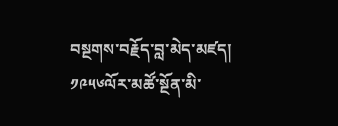བསྔགས་བརྗོད་བླ་མེད་མཛད།
༡༩༥༦ལོར་མཚོ་སྔོན་མི་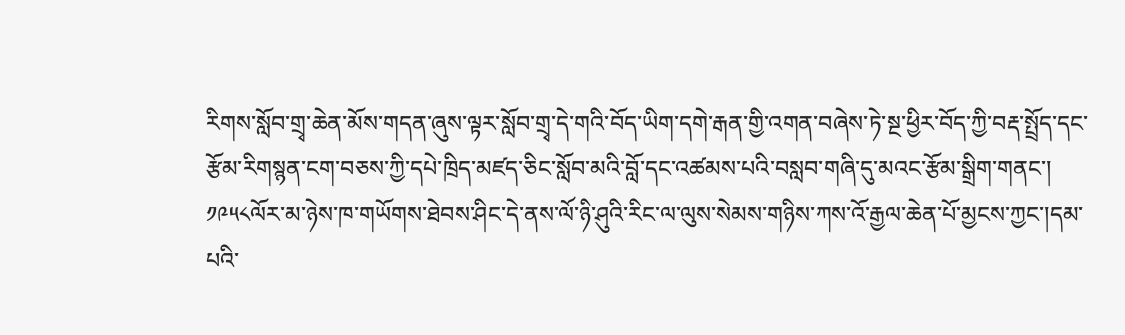རིགས་སློབ་གྲྭ་ཆེན་མོས་གདན་ཞུས་ལྟར་སློབ་གྲྭ་དེ་གའི་བོད་ཡིག་དགེ་རྒན་གྱི་འགན་བཞེས་ཏེ་སྔ་ཕྱིར་བོད་ཀྱི་བརྡ་སྤྲོད་དང་རྩོམ་རིགསྙན་ངག་བཅས་ཀྱི་དཔེ་ཁྲིད་མཛད་ཅིང་སློབ་མའི་བློ་དང་འཚམས་པའི་བསླབ་གཞི་དུ་མའང་རྩོམ་སྒྲིག་གནང་།
༡༩༥༨ལོར་མ་ཉེས་ཁ་གཡོགས་ཐེབས་ཤིང་དེ་ནས་ལོ་ཉི་ཤུའི་རིང་ལ་ལུས་སེམས་གཉིས་ཀས་འོ་རྒྱལ་ཆེན་པོ་མྱངས་ཀྱང་།དམ་པའི་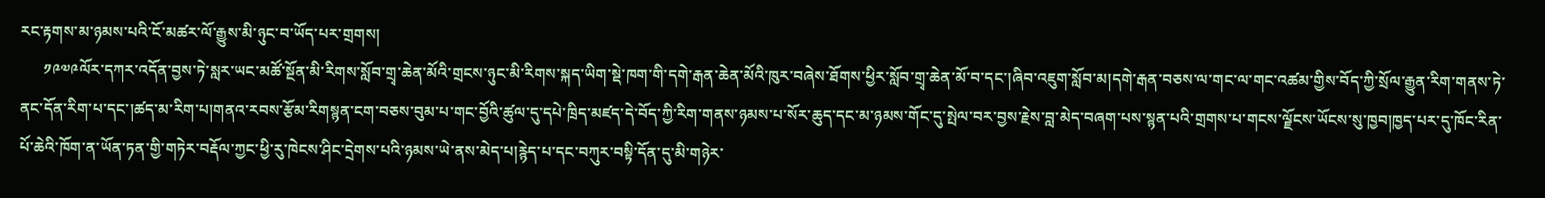རང་རྟགས་མ་ཉམས་པའི་ངོ་མཚར་ལོ་རྒྱུས་མི་ཉུང་བ་ཡོད་པར་གྲགས།
      ༡༩༧༩ལོར་དཀར་འདོན་བྱས་ཏེ་སླར་ཡང་མཚོ་སྔོན་མི་རིགས་སློབ་གྲྭ་ཆེན་མོའི་གྲངས་ཉུང་མི་རིགས་སྐད་ཡིག་སྡེ་ཁག་གི་དགེ་རྒན་ཆེན་མོའི་ཁུར་བཞེས་ཐོགས་ཕྱིར་སློབ་གྲྭ་ཆེན་མོ་བ་དང་།ཞིབ་འཇུག་སློབ་མ།དགེ་རྒན་བཅས་ལ་གང་ལ་གང་འཚམ་གྱིས་བོད་ཀྱི་སྲོལ་རྒྱུན་རིག་གནས་ཏེ་ནང་དོན་རིག་པ་དང་།ཚད་མ་རིག་པ།གནའ་རབས་རྩོམ་རིགསྙན་ངག་བཅས་བུམ་པ་གང་བྱོའི་ཚུལ་དུ་དཔེ་ཁྲིད་མཛད་དེ་བོད་ཀྱི་རིག་གནས་ཉམས་པ་སོར་ཆུད་དང་མ་ཉམས་གོང་དུ་སྤེལ་བར་བྱས་རྗེས་བླ་མེད་བཞག་པས་སྙན་པའི་གྲགས་པ་གངས་ལྗོངས་ཡོངས་སུ་ཁྱབ།ཁྱད་པར་དུ་ཁོང་རིན་པོ་ཆེའི་ཁོག་ན་ཡོན་ཏན་གྱི་གཏེར་བརྡོལ་ཀྱང་ཕྱི་རུ་ཁེངས་ཤིང་དྲེགས་པའི་ཉམས་ཡེ་ནས་མེད་པ།རྙེད་པ་དང་བཀུར་བསྟི་དོན་དུ་མི་གཉེར་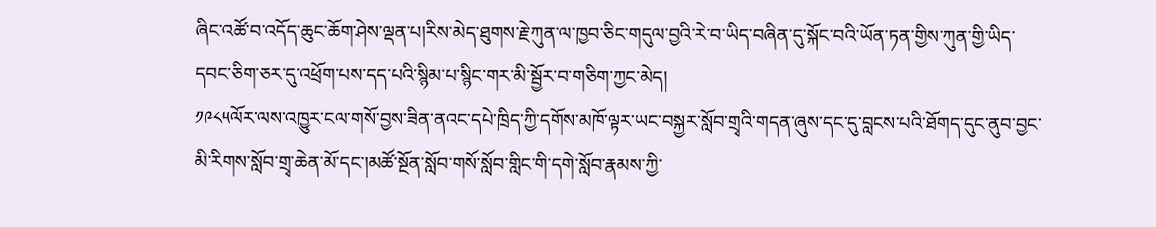ཞིང་འཚོ་བ་འདོད་ཆུང་ཆོག་ཤེས་ལྡན་པ།རིས་མེད་ཐུགས་རྗེ་ཀུན་ལ་ཁྱབ་ཅིང་གདུལ་བྱའི་རེ་བ་ཡིད་བཞིན་དུ་སྐོང་བའི་ཡོན་ཏན་གྱིས་ཀུན་གྱི་ཡིད་དབང་ཅིག་ཅར་དུ་འཕྲོག་པས་དད་པའི་སྙིམ་པ་སྙིང་གར་མི་སྦྱོར་བ་གཅིག་ཀྱང་མེད།
༡༩༨༥ལོར་ལས་འཁྱུར་ངལ་གསོ་བྱས་ཟིན་ནའང་དཔེ་ཁྲིད་ཀྱི་དགོས་མཁོ་ལྟར་ཡང་བསྐྱར་སློབ་གྲྭའི་གདན་ཞུས་དང་དུ་བླངས་པའི་ཐོགད་དུང་ནུབ་བྱང་མི་རིགས་སློབ་གྲྭ་ཆེན་མོ་དང་།མཚོ་སྔོན་སློབ་གསོ་སློབ་གླིང་གི་དགེ་སློབ་རྣམས་ཀྱི་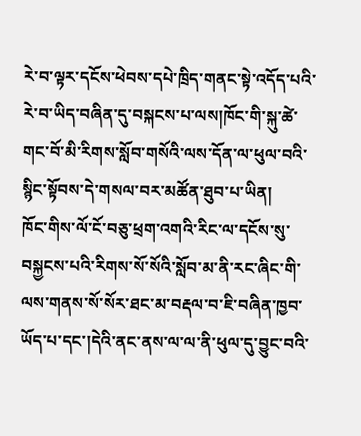རེ་བ་ལྟར་དངོས་ཕེབས་དཔེ་ཁྲིད་གནང་སྟེ་འདོད་པའི་རེ་བ་ཡིད་བཞིན་དུ་བསྐངས་པ་ལས།ཁོང་གི་སྐུ་ཚེ་གང་བོ་མི་རིགས་སློབ་གསོའི་ལས་དོན་ལ་ཕུལ་བའི་སྙིང་སྟོབས་དེ་གསལ་བར་མཚོན་ཐུབ་པ་ཡིན།
ཁོང་གིས་ལོ་ངོ་བཅུ་ཕྲག་འགའི་རིང་ལ་དངོས་སུ་བསྐྱངས་པའི་རིགས་སོ་སོའི་སློབ་མ་ནི་རང་ཞིང་གི་ལས་གནས་སོ་སོར་ཐང་མ་བརྡལ་བ་ཇི་བཞིན་ཁྱབ་ཡོད་པ་དང་།དེའི་ནང་ནས་ལ་ལ་ནི་ཕུལ་དུ་བྱུང་བའི་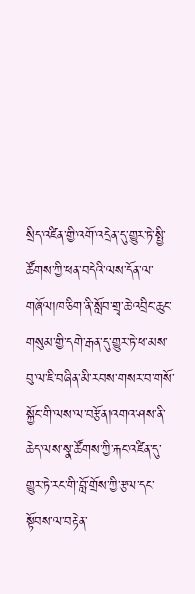སྲིད་འཛིན་གྱི་འགོ་འདྲེན་དུ་གྱུར་ཏེ་སྤྱི་ཚོགས་ཀྱི་ཕན་བདེའི་ལས་དོན་ལ་གཞོལ།ཁ་ཅིག་ནི་སློབ་གྲྭ་ཆེ་འབྲིང་ཆུང་གསུམ་གྱི་དགེ་རྒན་དུ་གྱུར་ཏེ་ཕ་མས་བུ་ལ་ཇི་བཞིན་མི་རབས་གསར་བ་གསོ་སྐྱོང་གི་ལས་ལ་བརྩོན།འགའ་ཤས་ནི་ཆེད་ལས་སྣ་ཚོགས་ཀྱི་རྐང་འཛིན་དུ་གྱུར་ཏེ་རང་གི་བློ་གྲོས་ཀྱི་རྩལ་དང་སྟོབས་ལ་བརྟེན་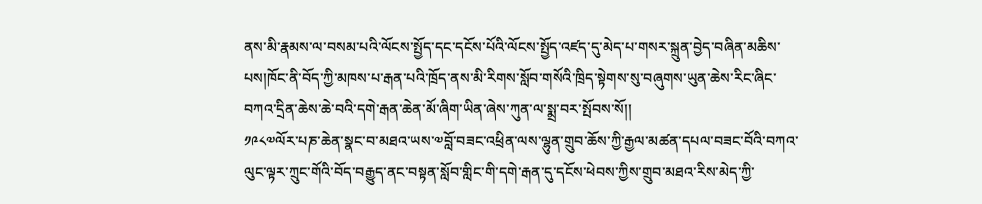ནས་མི་རྣམས་ལ་བསམ་པའི་ལོངས་སྤྱོད་དང་དངོས་པོའི་ལོངས་སྤྱོད་འཛད་དུ་མེད་པ་གསར་སྐྲུན་བྱེད་བཞིན་མཆིས་པས།ཁོང་ནི་བོད་ཀྱི་མཁས་པ་རྒན་པའི་ཁྲོད་ནས་མི་རིགས་སློབ་གསོའི་ཁྲིད་སྟེགས་སུ་བཞུགས་ཡུན་ཆེས་རིང་ཞིང་བཀའ་དྲིན་ཆེས་ཆེ་བའི་དགེ་རྒན་ཆེན་མོ་ཞིག་ཡིན་ཞེས་ཀུན་ལ་སྨྲ་བར་སྤོབས་སོ།།
༡༩༨༧ལོར་པཎ་ཆེན་སྣང་བ་མཐའ་ཡས་༧བློ་བཟང་འཕྲིན་ལས་ལྷུན་གྲུབ་ཆོས་ཀྱི་རྒྱལ་མཚན་དཔལ་བཟང་བོའི་བཀའ་ལུང་ལྟར་ཀྲུང་གོའི་བོད་བརྒྱུད་ནང་བསྟན་སློབ་གླིང་གི་དགེ་རྒན་དུ་དངོས་ཕེབས་ཀྱིས་གྲུབ་མཐའ་རིས་མེད་ཀྱི་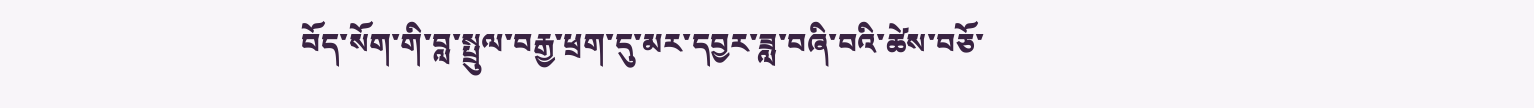བོད་སོག་གི་བླ་སྤྲུལ་བརྒྱ་ཕྲག་དུ་མར་དབྱར་ཟླ་བཞི་བའི་ཚེས་བཅོ་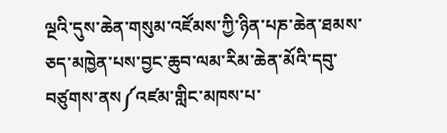ལྔའི་དུས་ཆེན་གསུམ་འཛོམས་ཀྱི་ཉིན་པཎ་ཆེན་ཐམས་ཅད་མཁྱེན་པས་བྱང་ཆུབ་ལམ་རིམ་ཆེན་མོའི་དབུ་བཙུགས་ནས༼འཛམ་གླིང་མཁས་པ་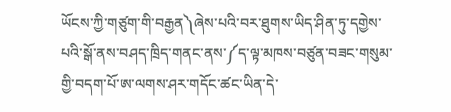ཡོངས་ཀྱི་གཙུག་གི་བརྒྱན༽ཞེས་པའི་བར་ཐུགས་ཡིད་ཤིན་ཏུ་དགྱེས་པའི་སྒོ་ནས་བཤད་ཁྲིད་གནང་ནས་༼ད་ལྟ་མཁས་བཙུན་བཟང་གསུམ་གྱི་བདག་པོ་ཨ་ལགས་ཤར་གདོང་ཚང་ཡིན་དེ་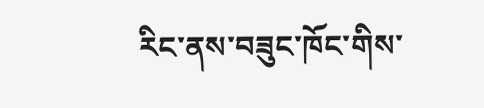རིང་ནས་བཟུང་ཁོང་གིས་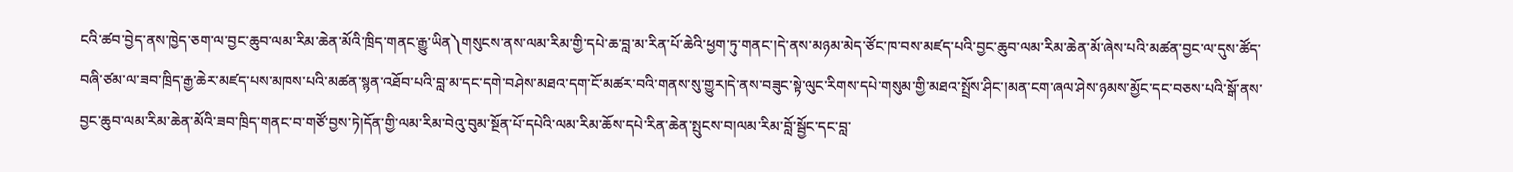ངའི་ཚབ་བྱེད་ནས་ཁྱེད་ཅག་ལ་བྱང་ཆུབ་ལམ་རིམ་ཆེན་མོའི་ཁྲིད་གནང་རྒྱུ་ཡིན༽གསུངས་ནས་ལམ་རིམ་གྱི་དཔེ་ཆ་བླ་མ་རིན་པོ་ཆེའི་ཕྱག་ཏུ་གནང་།དེ་ནས་མཉམ་མེད་ཙོང་ཁ་བས་མཛད་པའི་བྱང་ཆུབ་ལམ་རིམ་ཆེན་མོ་ཞེས་པའི་མཚན་བྱང་ལ་དུས་ཚོད་བཞི་ཙམ་ལ་ཟབ་ཁྲིད་རྒྱ་ཆེར་མཛད་པས་མཁས་པའི་མཚན་སྙན་འཐོབ་པའི་བླ་མ་དང་དགེ་བཤེས་མཐའ་དག་ངོ་མཚར་བའི་གནས་སུ་གྱུར།དེ་ནས་བཟུང་སྟེ་ལུང་རིགས་དཔེ་གསུམ་གྱི་མཐའ་སྤྲོས་ཤིང་།མན་ངག་ཞལ་ཤེས་ཉམས་མྱོང་དང་བཅས་པའི་སྒོ་ནས་བྱང་ཆུབ་ལམ་རིམ་ཆེན་མོའི་ཟབ་ཁྲིད་གནང་བ་གཙོ་བྱས་ཏེ།དོན་གྱི་ལམ་རིམ་བེའུ་བུམ་སྔོན་པོ་དཔེའི་ལམ་རིམ་ཆོས་དཔེ་རིན་ཆེན་སྤུངས་བ།ལམ་རིམ་བློ་སྦྱོང་དང་བླ་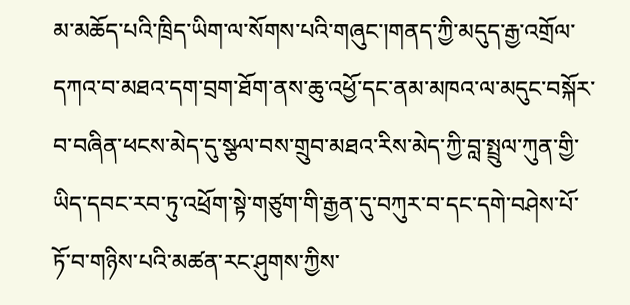མ་མཆོད་པའི་ཁྲིད་ཡིག་ལ་སོགས་པའི་གཞུང་།གནད་ཀྱི་མདུད་རྒྱ་འགྲོལ་དཀའ་བ་མཐའ་དག་བྲག་ཐོག་ནས་ཆུ་འཕྱོ་དང་ནམ་མཁའ་ལ་མདུང་བསྐོར་བ་བཞིན་ཕངས་མེད་དུ་སྩལ་བས་གྲུབ་མཐའ་རིས་མེད་ཀྱི་བླ་སྤྲུལ་ཀུན་གྱི་ཡིད་དབང་རབ་ཏུ་འཕྲོག་སྟེ་གཙུག་གི་རྒྱན་དུ་བཀུར་བ་དང་དགེ་བཤེས་པོ་ཏོ་བ་གཉིས་པའི་མཚན་རང་ཤུགས་ཀྱིས་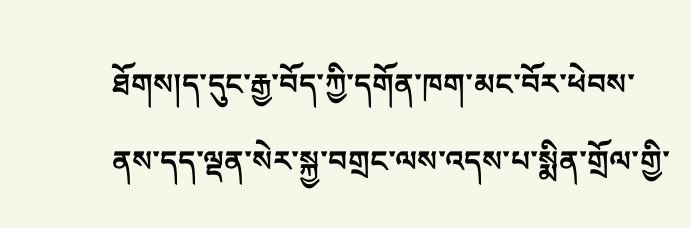ཐོགས།ད་དུང་རྒྱ་བོད་ཀྱི་དགོན་ཁག་མང་བོར་ཕེབས་ནས་དད་ལྡན་སེར་སྐྱ་བགྲང་ལས་འདས་པ་སྨིན་གྲོལ་གྱི་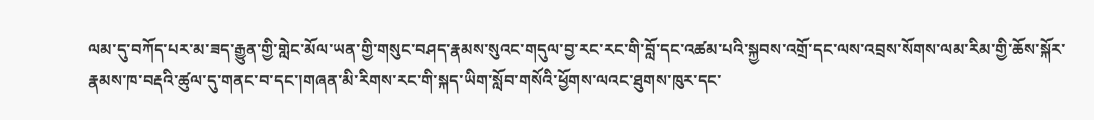ལམ་དུ་བཀོད་པར་མ་ཟད་རྒྱུན་གྱི་གླེང་མོལ་ཡན་གྱི་གསུང་བཤད་རྣམས་སུའང་གདུལ་བྱ་རང་རང་གི་བློ་དང་འཚམ་པའི་སྐྱབས་འགྲོ་དང་ལས་འབྲས་སོགས་ལམ་རིམ་གྱི་ཆོས་སྐོར་རྣམས་ཁ་བརྡའི་ཚུལ་དུ་གནང་བ་དང་།གཞན་མི་རིགས་རང་གི་སྐད་ཡིག་སློབ་གསོའི་ཕྱོགས་ལའང་ཐུགས་ཁུར་དང་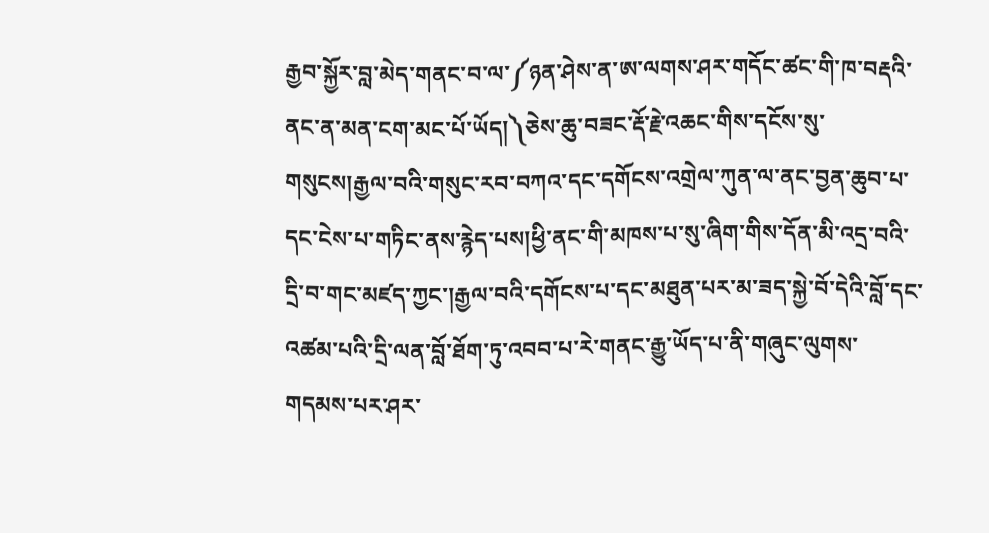རྒྱབ་སྐྱོར་བླ་མེད་གནང་བ་ལ་༼ཉན་ཤེས་ན་ཨ་ལགས་ཤར་གདོང་ཚང་གི་ཁ་བརྡའི་ནང་ན་མན་ངག་མང་པོ་ཡོད།༽ཅེས་ཆུ་བཟང་རྡོ་རྗེ་འཆང་གིས་དངོས་སུ་གསུངས།རྒྱལ་བའི་གསུང་རབ་བཀའ་དང་དགོངས་འགྲེལ་ཀུན་ལ་ནང་བྱན་ཆུབ་པ་དང་ངེས་པ་གཏིང་ནས་རྙེད་པས།ཕྱི་ནང་གི་མཁས་པ་སུ་ཞིག་གིས་དོན་མི་འདྲ་བའི་དྲི་བ་གང་མཛད་ཀྱང་།རྒྱལ་བའི་དགོངས་པ་དང་མཐུན་པར་མ་ཟད་སྐྱེ་བོ་དེའི་བློ་དང་འཚམ་པའི་དྲི་ལན་བློ་ཐོག་ཏུ་འབབ་པ་རེ་གནང་རྒྱུ་ཡོད་པ་ནི་གཞུང་ལུགས་གདམས་པར་ཤར་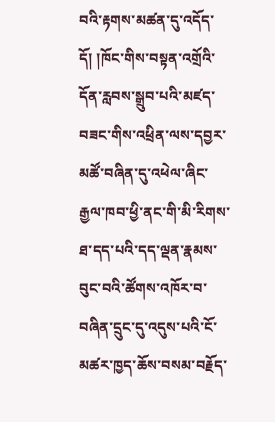བའི་རྟགས་མཚན་དུ་འདོད་དོ། །ཁོང་གིས་བསྟན་འགྲོའི་དོན་རླབས་སྒྲུབ་པའི་མཛད་བཟང་གིས་འཕྲིན་ལས་དབྱར་མཚོ་བཞིན་དུ་འཕེལ་ཞིང་རྒྱལ་ཁབ་ཕྱི་ནང་གི་མི་རིགས་ཐ་དད་པའི་དད་ལྡན་རྣམས་བུང་བའི་ཚོགས་འཁོར་བ་བཞིན་དྲུང་དུ་འདུས་པའི་ངོ་མཚར་ཁྱད་ཆོས་བསམ་བརྗོད་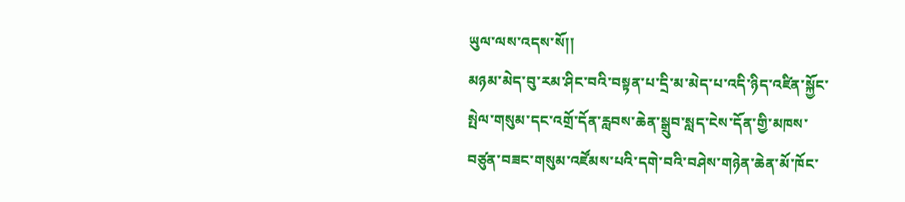ཡུལ་ལས་འདས་སོ།།
མཉམ་མེད་བུ་རམ་ཤིང་བའི་བསྟན་པ་དྲི་མ་མེད་པ་འདི་ཉིད་འཛིན་སྐྱོང་སྤེལ་གསུམ་དང་འགྲོ་དོན་རླབས་ཆེན་སྒྲུབ་སླད་ངེས་དོན་གྱི་མཁས་བཙུན་བཟང་གསུམ་འཛོམས་པའི་དགེ་བའི་བཤེས་གཉེན་ཆེན་མོ་ཁོང་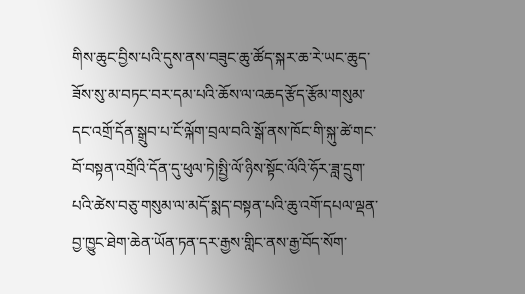གིས་ཆུང་བྱིས་པའི་དུས་ནས་བཟུང་ཆུ་ཚོད་སྐར་ཆ་རེ་ཡང་ཆུད་ཟོས་སུ་མ་བཏང་བར་དམ་པའི་ཆོས་ལ་འཆད་རྩོད་རྩོམ་གསུམ་དང་འགྲོ་དོན་སྒྲུབ་པ་ངོ་ལྐོག་བྲལ་བའི་སྒོ་ནས་ཁོང་གི་སྐུ་ཚེ་གང་བོ་བསྟན་འགྲོའི་དོན་དུ་ཕུལ་ཏེ།སྤྱི་ལོ་ཉིས་སྟོང་ལོའི་ཧོར་ཟླ་དྲུག་པའི་ཚེས་བཅུ་གསུམ་ལ་མདོ་སྨད་བསྟན་པའི་ཆུ་འགོ་དཔལ་ལྡན་བྱ་ཁྱུང་ཐེག་ཆེན་ཡོན་ཏན་དར་རྒྱས་གླིང་ནས་རྒྱ་བོད་སོག་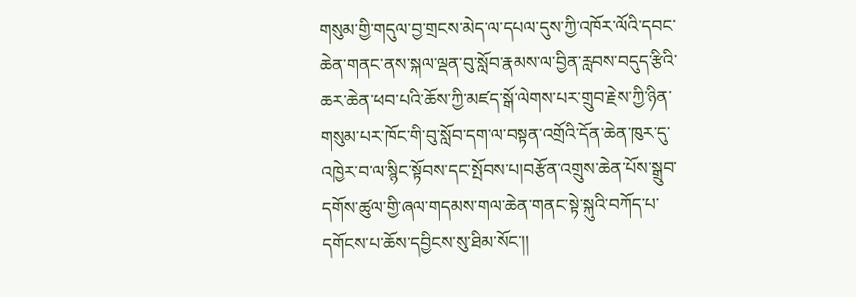གསུམ་གྱི་གདུལ་བྱ་གྲངས་མེད་ལ་དཔལ་དུས་ཀྱི་འཁོར་ལོའི་དབང་ཆེན་གནང་ནས་སྐལ་ལྡན་བུ་སློབ་རྣམས་ལ་བྱིན་རླབས་བདུད་རྩིའི་ཆར་ཆེན་ཕབ་པའི་ཆོས་ཀྱི་མཛད་སྒོ་ལེགས་པར་གྲུབ་རྗེས་ཀྱི་ཉིན་གསུམ་པར་ཁོང་གི་བུ་སློབ་དག་ལ་བསྟན་འགྲོའི་དོན་ཆེན་ཁུར་དུ་འཁྱེར་བ་ལ་སྙིང་སྟོབས་དང་སྤོབས་པ།བརྩོན་འགྲུས་ཆེན་པོས་སྒྲུབ་དགོས་ཚུལ་གྱི་ཞལ་གདམས་གལ་ཆེན་གནང་སྟེ་སྐུའི་བཀོད་པ་དགོངས་པ་ཆོས་དབྱིངས་སུ་ཐིམ་སོང་།།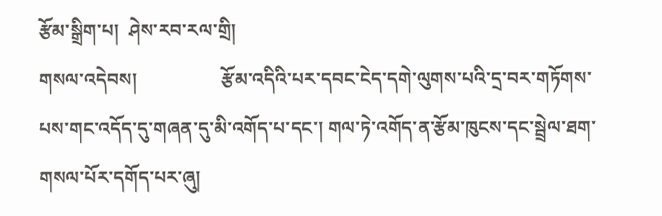རྩོམ་སྒྲིག་པ།  ཤེས་རབ་རལ་གྲི།
གསལ་འདེབས།                  རྩོམ་འདིའི་པར་དབང་ངེད་དགེ་ལུགས་པའི་དྲ་བར་གཏོགས་པས་གང་འདོད་དུ་གཞན་དུ་མི་འགོད་པ་དང་། གལ་ཏེ་འགོད་ན་རྩོམ་ཁུངས་དང་སྦྲེལ་ཐག་གསལ་པོར་དགོད་པར་ཞུ།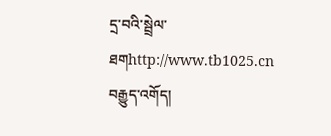དྲ་བའི་སྦྲེལ་ཐགhttp://www.tb1025.cn
བརྒྱུད་འགོད།